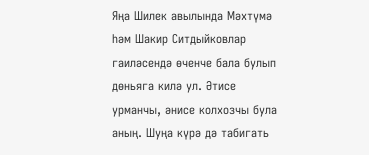Яңа Шилек авылында Мәхтүмә һәм Шакир Ситдыйковлар гаиләсендә өченче бала булып дөньяга килә ул. Әтисе урманчы, әнисе колхозчы була аның. Шуңа күрә дә табигать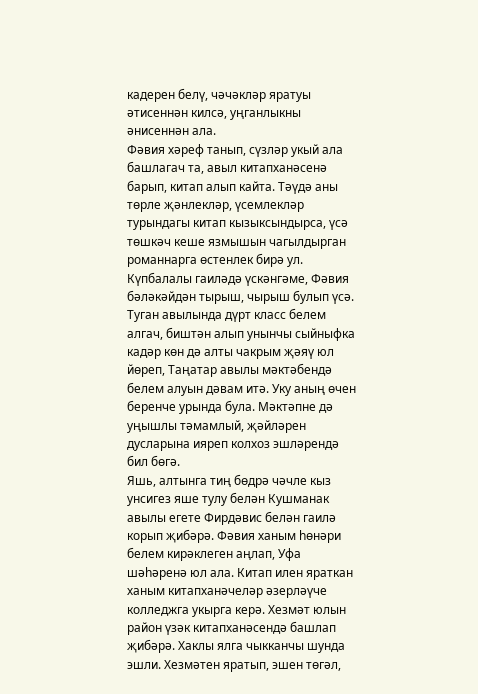кадерен белү, чәчәкләр яратуы әтисеннән килсә, уңганлыкны әнисеннән ала.
Фәвия хәреф танып, сүзләр укый ала башлагач та, авыл китапханәсенә барып, китап алып кайта. Тәүдә аны төрле җәнлекләр, үсемлекләр турындагы китап кызыксындырса, үсә төшкәч кеше язмышын чагылдырган романнарга өстенлек бирә ул.
Күпбалалы гаиләдә үскәнгәме, Фәвия бәләкәйдән тырыш, чырыш булып үсә. Туган авылында дүрт класс белем алгач, биштән алып унынчы сыйныфка кадәр көн дә алты чакрым җәяү юл йөреп, Таңатар авылы мәктәбендә белем алуын дәвам итә. Уку аның өчен беренче урында була. Мәктәпне дә уңышлы тәмамлый, җәйләрен дусларына ияреп колхоз эшләрендә бил бөгә.
Яшь, алтынга тиң бөдрә чәчле кыз унсигез яше тулу белән Кушманак авылы егете Фирдәвис белән гаилә корып җибәрә. Фәвия ханым һөнәри белем кирәклеген аңлап, Уфа шәһәренә юл ала. Китап илен яраткан ханым китапханәчеләр әзерләүче колледжга укырга керә. Хезмәт юлын район үзәк китапханәсендә башлап җибәрә. Хаклы ялга чыкканчы шунда эшли. Хезмәтен яратып, эшен төгәл,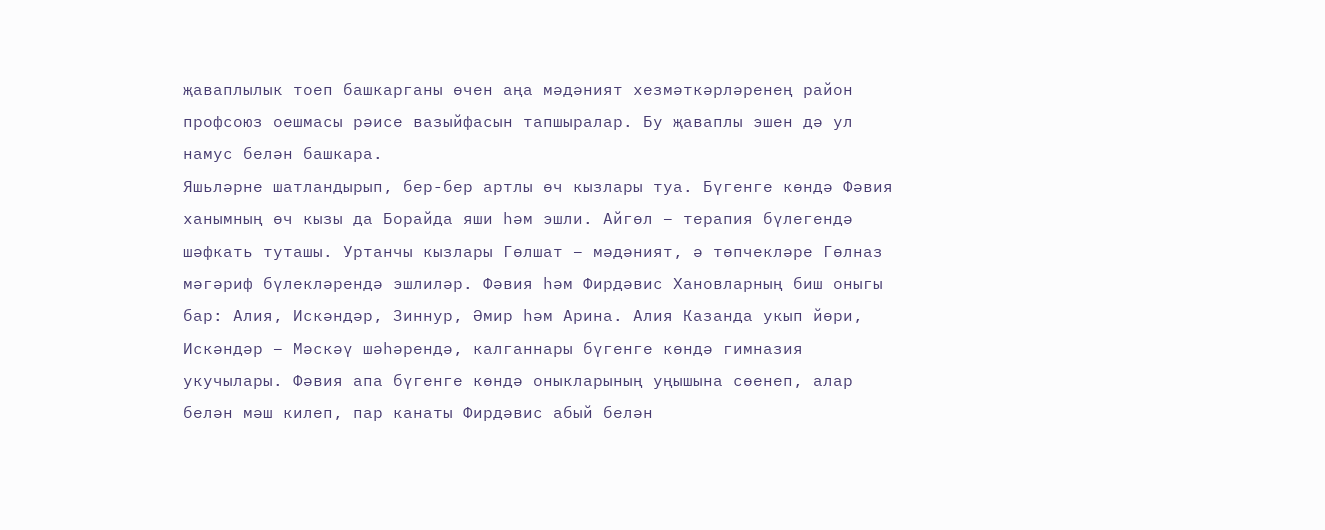җаваплылык тоеп башкарганы өчен аңа мәдәният хезмәткәрләренең район профсоюз оешмасы рәисе вазыйфасын тапшыралар. Бу җаваплы эшен дә ул намус белән башкара.
Яшьләрне шатландырып, бер-бер артлы өч кызлары туа. Бүгенге көндә Фәвия ханымның өч кызы да Борайда яши һәм эшли. Айгөл – терапия бүлегендә шәфкать туташы. Уртанчы кызлары Гөлшат – мәдәният, ә төпчекләре Гөлназ мәгәриф бүлекләрендә эшлиләр. Фәвия һәм Фирдәвис Хановларның биш оныгы бар: Алия, Искәндәр, Зиннур, Әмир һәм Арина. Алия Казанда укып йөри, Искәндәр – Мәскәү шәһәрендә, калганнары бүгенге көндә гимназия укучылары. Фәвия апа бүгенге көндә оныкларының уңышына сөенеп, алар белән мәш килеп, пар канаты Фирдәвис абый белән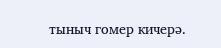тыныч гомер кичерә.